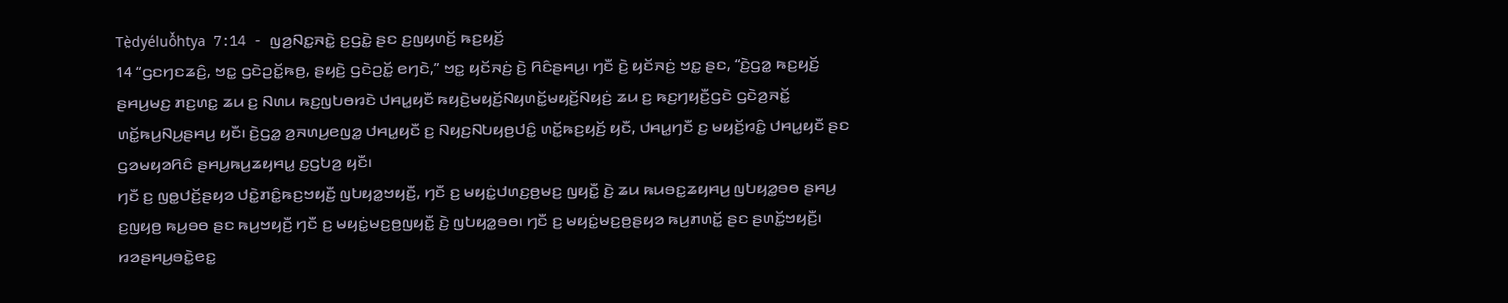Tè̤dyéluô̌htya 7:14 - ꤜꤤ꤬ꤡꤢ꤭ꤏꤢꤧ꤭ ꤢ꤬ꤞꤢꤧ꤭ ꤔꤢ ꤢ꤬ꤜꤟꤛꤢꤩ꤬ ꤒꤢ꤬ꤟꤢꤩ꤬
14 “ꤞꤢꤚꤢꤘꤢꤨ꤬, ꤠꤢ꤭ ꤞꤢꤧꤑꤢꤩ꤭ꤒꤥ꤬, ꤔꤟꤢꤧ꤬ ꤞꤢꤧꤑꤢꤩ꤭ ꤕꤚꤢꤧ,” ꤠꤢ꤭ ꤟꤢꤩꤏꤢꤦ꤬ ꤢꤧ꤬ ꤖꤢꤨꤔꤌꤣ꤬꤯ ꤚꤢꤪ ꤢꤧ꤬ ꤟꤢꤩꤏꤢꤦ꤬ ꤠꤢ꤭ ꤔꤢ, “ꤢꤧ꤬ꤞꤤ꤭ ꤒꤢ꤬ꤟꤢꤩ꤬ ꤔꤌꤣ꤬ꤗꤢ꤬ ꤊꤢ꤬ꤛꤢ꤭ ꤘꤣ ꤢ꤬ ꤡꤛꤣ ꤒꤢ꤬ꤜꤝꤥꤙꤢꤧ ꤓꤌꤣ꤭ꤟꤢꤪ ꤒꤟꤢꤧ꤬ꤗꤟꤢꤩ꤬ꤡꤟꤛꤢꤩ꤭ꤗꤟꤢꤩ꤬ꤡꤟꤢꤦ꤬ ꤘꤣ ꤢ꤬ ꤒꤢ꤬ꤚꤟꤢꤪ꤬ꤞꤢꤧ ꤞꤢꤧꤤ꤬ꤏꤢꤩ꤭ ꤛꤢꤩ꤭ꤒꤣ꤬ꤡꤣ꤬ꤔꤌꤣ꤬ ꤟꤢꤪ꤯ ꤢꤧ꤬ꤞꤤ꤭ ꤤ꤬ꤏꤛꤣ꤬ꤕꤜꤤ꤭ ꤓꤌꤣ꤭ꤟꤢꤪ ꤢ꤬ ꤡꤟꤢ꤬ꤡꤝꤟꤥ꤬ꤓꤢꤨ꤭ ꤛꤢꤩ꤭ꤒꤢ꤬ꤟꤢꤩ꤬ ꤟꤢꤪ, ꤓꤌꤣ꤭ꤚꤢꤪ ꤢ꤬ ꤗꤟꤢꤩ꤬ꤙꤢꤨ꤭ ꤓꤌꤣ꤭ꤟꤢꤪ ꤔꤢ ꤞꤤꤗꤟꤤꤖꤢꤨ ꤔꤌꤣ꤬ꤒꤣ꤬ꤘꤟꤌꤣ꤭ ꤢ꤬ꤞꤝꤤ꤬ ꤟꤢꤪ꤯
ꤚꤢꤪ ꤢ꤬ ꤜꤥ꤭ꤓꤢꤩ꤬ꤔꤟꤤ ꤓꤢꤧ꤭ꤊꤢꤨ꤭ꤒꤢ꤬ꤠꤟꤢꤪ꤬ ꤜꤝꤟꤤ꤭ꤠꤟꤢꤪ꤬, ꤚꤢꤪ ꤢ꤬ ꤗꤟꤢꤦ꤭ꤓꤛꤢ꤬ꤥ꤬ꤗꤢ꤬ ꤜꤟꤢꤪ꤭ ꤢꤧ꤬ ꤘꤣ ꤒꤣꤋꤢ꤭ꤘꤟꤌꤣ꤬ ꤜꤝꤟꤤ꤭ꤋꤥ ꤔꤌꤣ꤬ ꤢ꤬ꤜꤟꤥ꤬ ꤒꤣ꤬ꤋꤥ ꤔꤢ ꤒꤣ꤬ꤠꤟꤢꤪ꤬ ꤚꤢꤪ ꤢ꤬ ꤗꤟꤢꤦ꤭ꤗꤢ꤬ꤥ꤬ꤜꤟꤢꤪ꤭ ꤢꤧ꤬ ꤜꤝꤟꤤ꤭ꤋꤥ꤯ ꤚꤢꤪ ꤢ꤬ ꤗꤟꤢꤦ꤭ꤗꤢ꤬ꤥ꤬ꤔꤟꤤ ꤒꤣ꤬ꤊꤛꤢꤩ꤭ ꤔꤢ ꤔꤛꤢꤩ꤭ꤠꤟꤢꤪ꤬꤯
ꤙꤤꤔꤌꤣ꤬ꤋꤢꤧ꤭ꤕꤢ꤭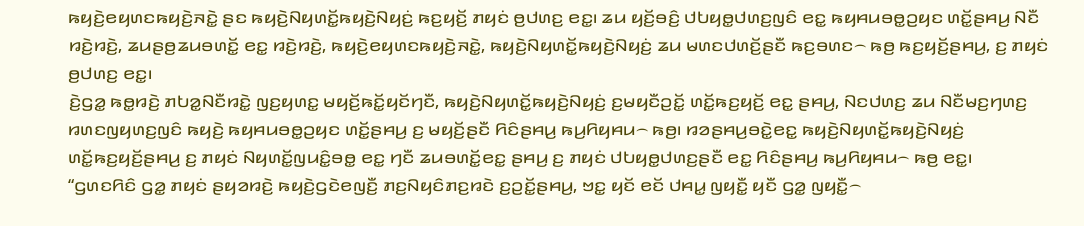ꤒꤟꤢꤧ꤬ꤕꤟꤛꤢꤒꤟꤢꤧ꤬ꤏꤢꤧ꤭ ꤔꤢ ꤒꤟꤢꤧ꤬ꤡꤟꤛꤢꤩ꤭ꤒꤟꤢꤧ꤬ꤡꤟꤢꤦ꤬ ꤒꤢ꤬ꤟꤢꤩ꤬ ꤊꤟꤢꤦ ꤥ꤬ꤓꤛꤢ꤬ ꤕꤢ꤭꤯ ꤘꤣ ꤟꤢꤩ꤬ꤋꤢꤨ꤬ ꤓꤝꤟꤥ꤭ꤓꤛꤢ꤬ꤜꤢꤨ ꤕꤢ꤭ ꤒꤟꤌꤣꤋꤥ꤭ꤑꤟꤢ ꤛꤢꤩ꤭ꤔꤌꤣ꤬ ꤡꤢꤪ ꤙꤢꤧ꤬ꤙꤢꤧ꤬, ꤘꤣꤔꤥ꤬ꤘꤣꤋꤛꤢꤩ꤭ ꤕꤢ꤭ ꤙꤢꤧ꤬ꤙꤢꤧ꤬, ꤒꤟꤢꤧ꤬ꤕꤟꤛꤢꤒꤟꤢꤧ꤬ꤏꤢꤧ꤭, ꤒꤟꤢꤧ꤬ꤡꤟꤛꤢꤩ꤭ꤒꤟꤢꤧ꤬ꤡꤟꤢꤦ꤬ ꤘꤣ ꤗꤛꤢꤓꤛꤢꤩ꤬ꤔꤢꤪ ꤒꤢ꤬ꤋꤛꤢ꤮ ꤒꤥ꤬ ꤒꤢ꤬ꤟꤢꤩ꤬ꤔꤌꤣ꤬, ꤢ꤬ ꤊꤟꤢꤦ ꤥ꤬ꤓꤛꤢ꤬ ꤕꤢ꤭꤯
ꤢꤧ꤬ꤞꤤ꤭ ꤒꤥ꤭ꤙꤢꤧ꤬ ꤊꤝꤤ꤭ꤡꤢꤪꤙꤢꤧ꤭ ꤜꤢ꤬ꤟꤛꤢ꤭ ꤗꤟꤢꤩ꤬ꤒꤢꤩ꤭ꤟꤢꤩꤚꤢꤪ, ꤒꤟꤢꤧ꤬ꤡꤟꤛꤢꤩ꤭ꤒꤟꤢꤧ꤬ꤡꤟꤢꤦ꤬ ꤢ꤬ꤗꤟꤢꤪꤑꤢꤩ꤭ ꤛꤢꤩ꤭ꤒꤢ꤬ꤟꤢꤩ꤬ ꤕꤢ꤭ ꤔꤌꤣ꤬, ꤡꤢꤓꤛꤢ꤬ ꤘꤣ ꤡꤢꤪꤗꤢ꤬ꤚꤛꤢ꤬ ꤙꤛꤢꤜꤟꤛꤢ꤬ꤜꤢꤨ ꤒꤟꤢꤧ꤬ ꤒꤟꤌꤣꤋꤥ꤭ꤑꤟꤢ ꤛꤢꤩ꤭ꤔꤌꤣ꤬ ꤢ꤬ ꤗꤟꤢꤩ꤬ꤔꤢꤪ ꤖꤢꤨꤔꤌꤣ꤬ ꤒꤣ꤬ꤖꤟꤌꤣ꤮ ꤒꤥ꤬꤯ ꤙꤤꤔꤌꤣ꤬ꤋꤢꤧ꤭ꤕꤢ꤭ ꤒꤟꤢꤧ꤬ꤡꤟꤛꤢꤩ꤭ꤒꤟꤢꤧ꤬ꤡꤟꤢꤦ꤬ ꤛꤢꤩ꤭ꤒꤢ꤬ꤟꤢꤩ꤬ꤔꤌꤣ꤬ ꤢ꤬ ꤊꤟꤢꤦ ꤡꤟꤛꤢꤩ꤭ꤜꤣꤢꤨ꤭ꤋꤥ꤭ ꤕꤢ꤭ ꤚꤢꤪ ꤘꤣꤋꤛꤢꤩ꤭ꤕꤢ꤭ ꤔꤌꤣ꤬ ꤢ꤬ ꤊꤟꤢꤦ ꤓꤝꤟꤥ꤭ꤓꤛꤢ꤬ꤔꤢꤪ ꤕꤢ꤭ ꤖꤢꤨꤔꤌꤣ꤬ ꤒꤣ꤬ꤖꤟꤌꤣ꤮ ꤒꤥ꤬ ꤕꤢ꤭꤯
“ꤞꤛꤢꤖꤢꤨ ꤞꤤ꤭ ꤊꤟꤢꤦ ꤔꤟꤤꤙꤢꤧ꤬ ꤒꤟꤢꤧ꤬ꤞꤢꤧꤕꤜꤢꤪ꤬ ꤊꤢ꤬ꤡꤟꤢꤨꤊꤢ꤬ꤙꤢꤧ ꤢ꤬ꤑꤢꤩ꤭ꤔꤌꤣ꤬, ꤠꤢ꤭ ꤟꤢꤩ ꤕꤢꤩ ꤓꤌꤣ꤭ ꤜꤟꤢꤪ꤭ ꤟꤢꤪ ꤞꤤ꤭ ꤜꤟꤢꤪ꤭꤮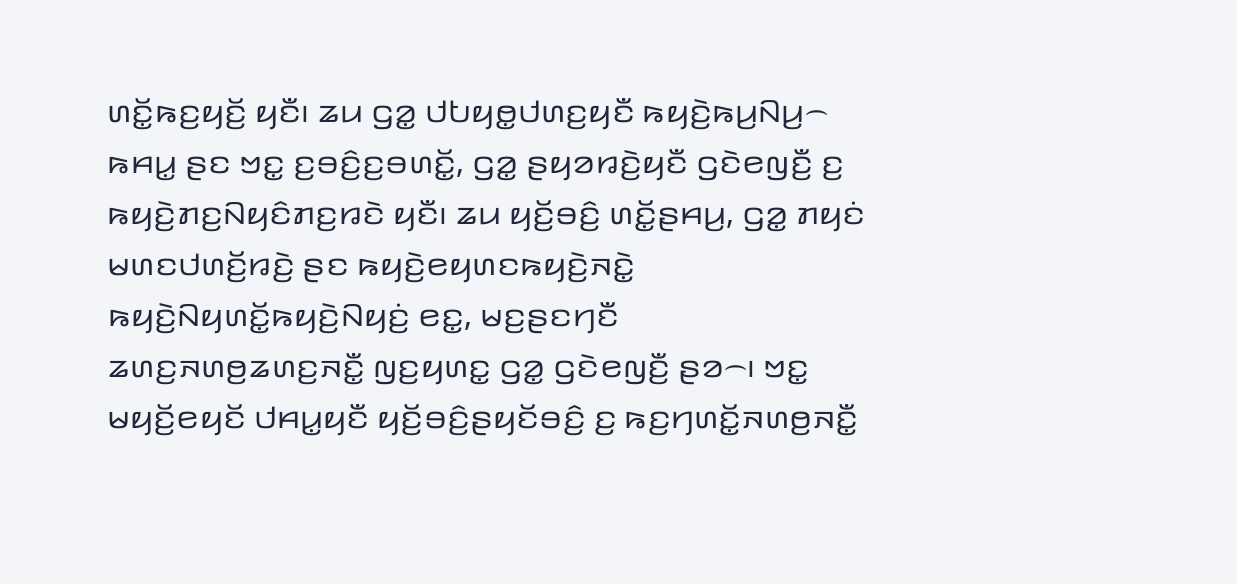ꤛꤢꤩ꤭ꤒꤢ꤬ꤟꤢꤩ꤬ ꤟꤢꤪ꤯ ꤘꤣ ꤞꤤ꤭ ꤓꤝꤟꤥ꤭ꤓꤛꤢ꤬ꤟꤢꤪ ꤒꤟꤢꤧ꤬ꤒꤣ꤬ꤡꤣ꤬꤮ ꤒꤌꤣ꤭ ꤔꤢ ꤠꤢ꤭ ꤢ꤬ꤋꤢꤨ꤬ꤢ꤬ꤋꤛꤢꤩ꤭, ꤞꤤ꤭ ꤔꤟꤤꤙꤢꤧ꤬ꤟꤢꤪ ꤞꤢꤧꤕꤜꤢꤪ꤬ ꤢ꤬ ꤒꤟꤢꤧ꤬ꤊꤢ꤬ꤡꤟꤢꤨꤊꤢ꤬ꤙꤢꤧ ꤟꤢꤪ꤯ ꤘꤣ ꤟꤢꤩ꤬ꤋꤢꤨ꤬ ꤛꤢꤩ꤭ꤔꤌꤣ꤬, ꤞꤤ꤭ ꤊꤟꤢꤦ ꤗꤛꤢꤓꤛꤢꤩ꤬ꤙꤢꤧ꤬ ꤔꤢ ꤒꤟꤢꤧ꤬ꤕꤟꤛꤢꤒꤟꤢꤧ꤬ꤏꤢꤧ꤭ ꤒꤟꤢꤧ꤬ꤡꤟꤛꤢꤩ꤭ꤒꤟꤢꤧ꤬ꤡꤟꤢꤦ꤬ ꤕꤢ꤭, ꤗꤢ꤬ꤔꤢꤚꤢꤪ ꤘꤛꤢ꤬ꤏꤛꤥ꤬ꤘꤛꤢ꤬ꤏꤢꤪ꤭ ꤜꤢ꤬ꤟꤛꤢ꤭ ꤞꤤ꤭ ꤞꤢꤧꤕꤜꤢꤪ꤬ ꤔꤤ꤮꤯ ꤠꤢ꤭ ꤗꤟꤢꤩ꤬ꤕꤟꤢꤩ ꤓꤌꤣ꤭ꤟꤢꤪ ꤟꤢꤩ꤬ꤋꤢꤨ꤬ꤔꤟꤢꤩꤋꤢꤨ꤬ ꤢ꤬ ꤒꤢ꤬ꤚꤛꤢꤩ꤭ꤏꤛꤥ꤬ꤏꤢꤪ꤭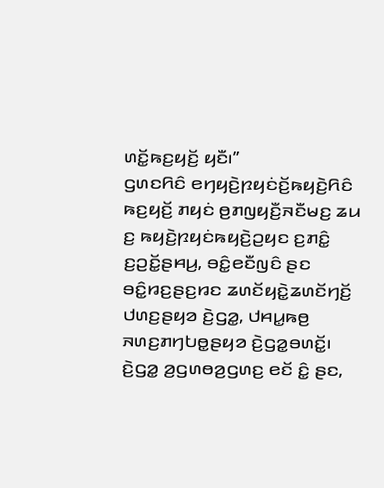ꤛꤢꤩ꤭ꤒꤢ꤬ꤟꤢꤩ꤬ ꤟꤢꤪ꤯”
ꤞꤛꤢꤖꤢꤨ ꤕꤚꤟꤢꤧ꤬ꤐꤟꤢꤦꤢꤩ꤬ꤒꤟꤢꤧ꤬ꤖꤢꤨ ꤒꤢ꤬ꤟꤢꤩ꤬ ꤊꤟꤢꤦ ꤥ꤬ꤊꤜꤟꤢꤪ꤬ꤏꤢꤪꤗꤢ꤬ ꤘꤣ ꤢ꤬ ꤒꤟꤢꤧ꤬ꤐꤟꤢꤦꤒꤟꤢꤧ꤬ꤑꤟꤢ ꤢ꤬ꤊꤢꤨ꤭ ꤢ꤬ꤑꤢꤩ꤭ꤔꤌꤣ꤬, ꤋꤢꤨ꤭ꤕꤢꤪꤜꤢꤨ ꤔꤢ ꤋꤢꤨ꤭ꤙꤢ꤬ꤔꤢ꤬ꤙꤢ ꤘꤛꤢꤩꤟꤢꤧ꤭ꤘꤛꤢꤩꤚꤢꤩ꤬ ꤓꤛꤢ꤬ꤔꤟꤤ ꤢꤧ꤬ꤞꤤ꤭, ꤓꤌꤣ꤭ꤒꤥ꤬ ꤏꤛꤢ꤬ꤊꤚꤝꤥ꤭ꤔꤟꤤ ꤢꤧ꤬ꤞꤤ꤭ꤋꤛꤢꤩ꤭꤯ ꤢꤧ꤬ꤞꤤ꤭ ꤤ꤬ꤞꤛꤥꤤ꤬ꤞꤛꤢ꤬ ꤕꤢꤩ ꤢꤨ꤭ ꤔꤢ,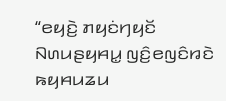“ꤕꤟꤢꤧ꤬ ꤊꤟꤢꤦꤚꤟꤢꤩ ꤡꤛꤣꤔꤟꤌꤣ꤭ ꤜꤢꤨ꤬ꤕꤜꤢꤨꤙꤢꤧ ꤒꤟꤌꤣꤘꤣ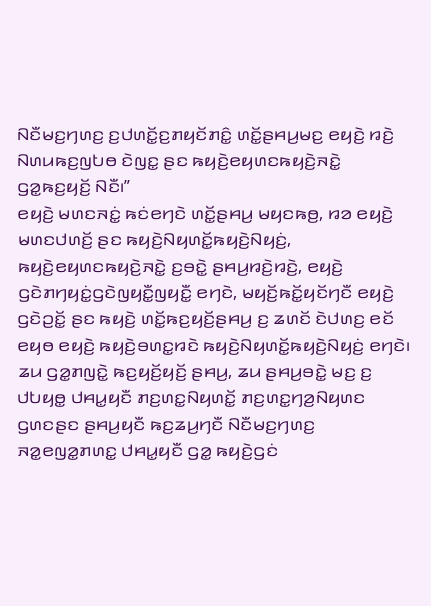ꤡꤢꤪꤗꤢ꤬ꤚꤛꤢ꤬ ꤢ꤬ꤓꤛꤢꤩ꤭ꤢ꤬ꤊꤟꤢꤩꤊꤢꤨ꤭ ꤛꤢꤩ꤭ꤔꤌꤣ꤬ꤗꤢ꤬ ꤕꤟꤢꤧ꤬ ꤙꤢꤧ꤬ ꤡꤛꤣꤒꤢ꤬ꤜꤝꤥ ꤢꤧꤜꤢ꤭ ꤔꤢ ꤒꤟꤢꤧ꤬ꤕꤟꤛꤢꤒꤟꤢꤧ꤬ꤏꤢꤧ꤭ ꤞꤤ꤭ꤒꤢ꤬ꤟꤢꤩ꤬ ꤡꤢꤪ꤯”
ꤕꤟꤢꤧ꤬ ꤗꤛꤢꤏꤢꤦ꤭ ꤒꤢꤦꤕꤚꤢꤧ ꤛꤢꤩ꤭ꤔꤌꤣ꤬ ꤗꤟꤢꤒꤥ꤬, ꤙꤤ ꤕꤟꤢꤧ꤬ ꤗꤛꤢꤓꤛꤢꤩ꤬ ꤔꤢ ꤒꤟꤢꤧ꤬ꤡꤟꤛꤢꤩ꤭ꤒꤟꤢꤧ꤬ꤡꤟꤢꤦ꤬, ꤒꤟꤢꤧ꤬ꤕꤟꤛꤢꤒꤟꤢꤧ꤬ꤏꤢꤧ꤭ ꤢ꤬ꤋꤢꤧ꤭ ꤔꤌꤣ꤬ꤙꤢꤧ꤬ꤙꤢꤧ꤬, ꤕꤟꤢꤧ꤬ ꤞꤢꤧꤊꤚꤟꤢꤦ꤭ꤞꤢꤧꤜꤟꤢꤪ꤭ꤜꤟꤢꤪ꤭ ꤕꤚꤢꤧ, ꤗꤟꤢꤩ꤬ꤒꤢꤩ꤭ꤟꤢꤩꤚꤢꤪ ꤕꤟꤢꤧ꤬ ꤞꤢꤧꤑꤢꤩ꤭ ꤔꤢ ꤒꤟꤢꤧ꤬ ꤛꤢꤩ꤭ꤒꤢ꤬ꤟꤢꤩ꤬ꤔꤌꤣ꤬ ꤢ꤬ ꤘꤛꤢꤩ ꤢꤧꤓꤛꤢ꤬ ꤕꤢꤩ ꤕꤟꤥ ꤕꤟꤢꤧ꤬ ꤒꤟꤢꤧ꤬ꤋꤛꤢ꤭ꤙꤢꤧ ꤒꤟꤢꤧ꤬ꤡꤟꤛꤢꤩ꤭ꤒꤟꤢꤧ꤬ꤡꤟꤢꤦ꤬ ꤕꤚꤢꤧ꤯
ꤘꤣ ꤞꤤ꤭ꤊꤜꤢꤧ꤭ ꤒꤢ꤬ꤟꤢꤩ꤬ꤟꤢꤩ꤬ ꤔꤌꤣ꤬, ꤘꤣ ꤔꤌꤣ꤬ꤋꤢꤧ꤭ ꤗꤢ꤬ ꤢ꤬ ꤓꤝꤟꤥ꤭ ꤓꤌꤣ꤭ꤟꤢꤪ ꤊꤢ꤬ꤛꤢ꤭ꤡꤟꤛꤢꤩ꤭ ꤊꤢ꤬ꤛꤢ꤭ꤚꤤ꤬ꤡꤟꤛꤢ ꤞꤛꤢꤔꤢ ꤔꤌꤣ꤬ꤟꤢꤪ ꤒꤢ꤬ꤘꤣ꤬ꤚꤢꤪ ꤡꤢꤪꤗꤢ꤬ꤚꤛꤢ꤬ ꤏꤤ꤭ꤕꤜꤤ꤭ꤊꤛꤢ꤭ ꤓꤌꤣ꤭ꤟꤢꤪ ꤞꤤ꤭ ꤒꤟꤢꤧ꤬ꤞꤢꤦ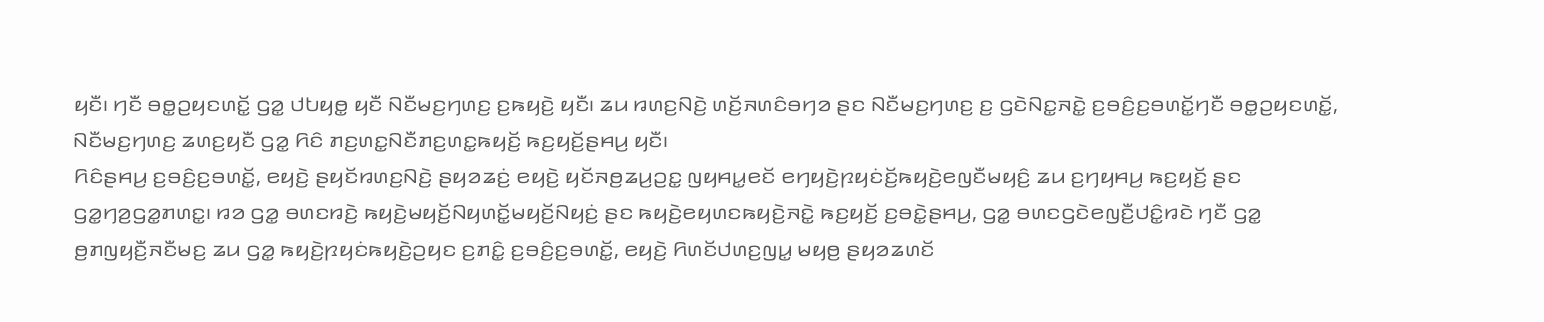ꤟꤢꤪ꤯ ꤚꤢꤪ ꤋꤥ꤭ꤑꤟꤢꤛꤢꤩ꤭ ꤞꤤ꤭ ꤓꤝꤟꤥ꤭ ꤟꤢꤪ ꤡꤢꤪꤗꤢ꤬ꤚꤛꤢ꤬ ꤢ꤬ꤒꤟꤢꤧ꤬ ꤟꤢꤪ꤯ ꤘꤣ ꤙꤛꤢ꤬ꤡꤢꤧ꤬ ꤛꤢꤩ꤬ꤏꤛꤢꤨꤋꤚꤤ ꤔꤢ ꤡꤢꤪꤗꤢ꤬ꤚꤛꤢ꤬ ꤢ꤬ ꤞꤢꤧꤡꤢ꤭ꤏꤢꤧ꤭ ꤢ꤬ꤋꤢꤨ꤬ꤢ꤬ꤋꤛꤢꤩ꤭ꤚꤢꤪ ꤋꤥ꤭ꤑꤟꤢꤛꤢꤩ꤭, ꤡꤢꤪꤗꤢ꤬ꤚꤛꤢ꤬ ꤘꤛꤢ꤬ꤟꤢꤪ ꤞꤤ꤭ ꤖꤢꤨ ꤊꤢ꤬ꤛꤢ꤭ꤡꤢꤪꤊꤢ꤬ꤛꤢ꤭ꤒꤟꤢꤩ꤬ ꤒꤢ꤬ꤟꤢꤩ꤬ꤔꤌꤣ꤬ ꤟꤢꤪ꤯
ꤖꤢꤨꤔꤌꤣ꤬ ꤢ꤬ꤋꤢꤨ꤬ꤢ꤬ꤋꤛꤢꤩ꤭, ꤕꤟꤢꤧ꤬ ꤔꤟꤢꤩꤙꤛꤢ꤬ꤡꤢꤧ꤬ ꤔꤟꤤꤘꤢꤦ꤬ ꤕꤟꤢꤧ꤬ ꤟꤢꤩꤏꤥ꤬ꤘꤣ꤬ꤑꤢ꤭ ꤜꤟꤌꤣ꤭ꤕꤢꤩ ꤕꤚꤟꤢꤧ꤬ꤐꤟꤢꤦꤢꤩ꤬ꤒꤟꤢꤧ꤬ꤕꤜꤢꤪꤗꤟꤢꤨ꤬ ꤘꤣ ꤢ꤬ꤚꤟꤌꤣ꤬ ꤒꤢ꤬ꤟꤢꤩ꤬ ꤔꤢ ꤞꤤ꤭ꤚꤤ꤬ꤞꤤ꤭ꤊꤛꤢ꤭꤯ ꤙꤤ ꤞꤤ꤭ ꤋꤛꤢꤙꤢꤧ꤬ ꤒꤟꤢꤧ꤬ꤗꤟꤢꤩ꤬ꤡꤟꤛꤢꤩ꤭ꤗꤟꤢꤩ꤬ꤡꤟꤢꤦ꤬ ꤔꤢ ꤒꤟꤢꤧ꤬ꤕꤟꤛꤢꤒꤟꤢꤧ꤬ꤏꤢꤧ꤭ ꤒꤢ꤬ꤟꤢꤩ꤬ ꤢ꤬ꤋꤢꤧ꤭ꤔꤌꤣ꤬, ꤞꤤ꤭ ꤋꤛꤢꤞꤢꤧꤕꤜꤢꤪ꤬ꤓꤢꤨ꤭ꤙꤢꤧ ꤚꤢꤪ ꤞꤤ꤭ ꤥ꤬ꤊꤜꤟꤢꤪ꤬ꤏꤢꤪꤗꤢ꤬ ꤘꤣ ꤞꤤ꤭ ꤒꤟꤢꤧ꤬ꤐꤟꤢꤦꤒꤟꤢꤧ꤬ꤑꤟꤢ ꤢ꤬ꤊꤢꤨ꤭ ꤢ꤬ꤋꤢꤨ꤬ꤢ꤬ꤋꤛꤢꤩ꤭, ꤕꤟꤢꤧ꤬ ꤖꤛꤢꤩꤓꤛꤢ꤬ꤜꤣ꤭ ꤗꤟꤥ꤬ ꤔꤟꤤꤘꤛꤢꤩ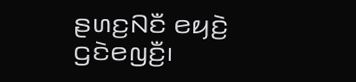ꤔꤛꤢ꤬ꤡꤢꤪ ꤕꤟꤢꤧ꤬ ꤞꤢꤧꤕꤜꤢꤪ꤬꤯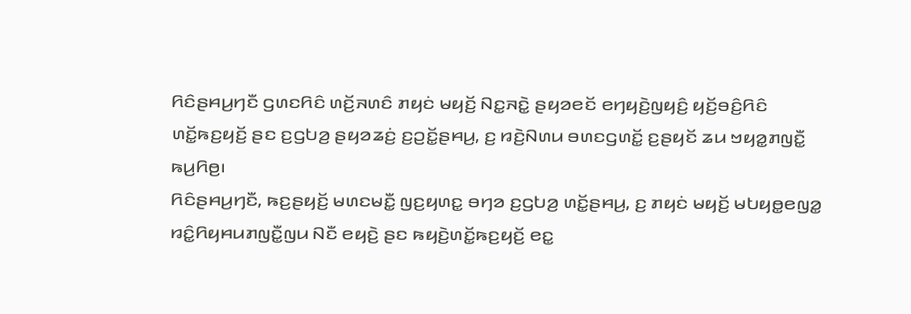ꤖꤢꤨꤔꤌꤣ꤬ꤚꤢꤪ ꤞꤛꤢꤖꤢꤨ ꤛꤢꤩ꤬ꤏꤛꤢꤨ ꤊꤟꤢꤦ ꤗꤟꤢꤩ꤬ ꤡꤢ꤭ꤏꤢꤧ꤭ ꤔꤟꤤꤕꤢꤩ ꤕꤚꤟꤢꤧ꤬ꤜꤟꤢꤨ꤬ ꤟꤢꤩ꤬ꤋꤢꤨ꤬ꤖꤢꤨ ꤛꤢꤩ꤭ꤒꤢ꤬ꤟꤢꤩ꤬ ꤔꤢ ꤢ꤬ꤞꤝꤤ꤬ ꤔꤟꤤꤘꤢꤦ꤬ ꤢ꤬ꤑꤢꤩ꤭ꤔꤌꤣ꤬, ꤢ꤬ ꤙꤢꤧ꤬ꤡꤛꤣ ꤋꤛꤢꤞꤛꤢꤩ꤭ ꤢ꤬ꤔꤟꤢꤩ ꤘꤣ ꤠꤟꤤ꤭ꤊꤜꤢꤪ꤭ ꤒꤣ꤬ꤖꤥ꤬꤯
ꤖꤢꤨꤔꤌꤣ꤬ꤚꤢꤪ, ꤒꤢ꤬ꤔꤟꤢꤩ꤬ ꤗꤛꤢꤗꤢꤪ꤭ ꤜꤢ꤬ꤟꤛꤢ꤭ ꤋꤚꤤ ꤢ꤬ꤞꤝꤤ꤬ ꤛꤢꤩ꤭ꤔꤌꤣ꤬, ꤢ꤬ ꤊꤟꤢꤦ ꤗꤟꤢꤩ꤬ ꤗꤝꤟꤥ꤭ꤕꤜꤤ꤭ ꤙꤢꤨ꤭ꤖꤟꤌꤣꤊꤜꤢꤪ꤭ꤜꤣ ꤡꤢꤪ ꤕꤟꤢꤧ꤬ ꤔꤢ ꤒꤟꤢꤧ꤬ꤛꤢꤩ꤭ꤒꤢ꤬ꤟꤢꤩ꤬ ꤕꤢ꤭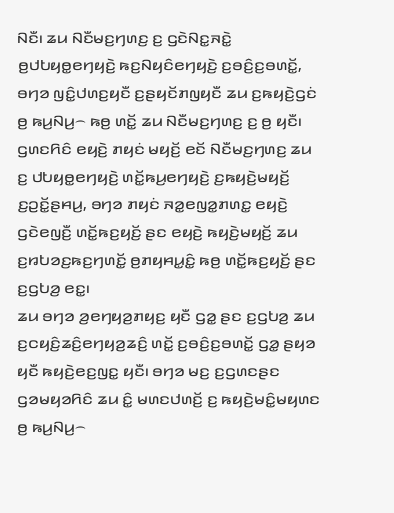ꤡꤢꤪ꤯ ꤘꤣ ꤡꤢꤪꤗꤢ꤬ꤚꤛꤢ꤬ ꤢ꤬ ꤞꤢꤧꤡꤢ꤭ꤏꤢꤧ꤭ ꤥ꤬ꤓꤝꤟꤥ꤭ꤕꤚꤟꤢꤧ꤬ ꤒꤢ꤬ꤡꤟꤢꤨꤕꤚꤟꤢꤧ꤬ ꤢ꤬ꤋꤢꤨ꤬ꤢ꤬ꤋꤛꤢꤩ꤭, ꤋꤚꤤ ꤜꤢꤨ꤭ꤓꤛꤢ꤬ꤟꤢꤪ ꤢ꤬ꤔꤟꤢꤩꤊꤜꤟꤢꤪ ꤘꤣ ꤢ꤬ꤒꤟꤢꤧ꤬ꤞꤢꤦ ꤥ꤬ ꤒꤣ꤬ꤡꤣ꤬꤮ ꤒꤥ꤬ ꤛꤢꤩ꤭ ꤘꤣ ꤡꤢꤪꤗꤢ꤬ꤚꤛꤢ꤬ ꤢ꤬ ꤥ꤬ ꤟꤢꤪ꤯ ꤞꤛꤢꤖꤢꤨ ꤕꤟꤢꤧ꤬ ꤊꤟꤢꤦ ꤗꤟꤢꤩ꤬ ꤕꤢꤩ ꤡꤢꤪꤗꤢ꤬ꤚꤛꤢ꤬ ꤘꤣ ꤢ꤬ ꤓꤝꤟꤥ꤭ꤕꤚꤟꤢꤧ꤬ ꤛꤢꤩ꤭ꤒꤣ꤬ꤕꤚꤟꤢꤧ꤬ ꤢ꤬ꤒꤟꤢꤧ꤬ꤗꤟꤢꤩ꤬ ꤢ꤬ꤑꤢꤩ꤭ꤔꤌꤣ꤬, ꤋꤚꤤ ꤊꤟꤢꤦ ꤏꤤ꤭ꤕꤜꤤ꤭ꤊꤛꤢ꤭ ꤕꤟꤢꤧ꤬ ꤞꤢꤧꤕꤜꤢꤪ꤬ ꤛꤢꤩ꤭ꤒꤢ꤬ꤟꤢꤩ꤬ ꤔꤢ ꤕꤟꤢꤧ꤬ ꤒꤟꤢꤧ꤬ꤗꤟꤢꤩ꤬ ꤘꤣ ꤢ꤬ꤙꤝꤤꤢ꤬ꤒꤢ꤬ꤚꤛꤢꤩ꤭ ꤥ꤬ꤊꤟꤌꤣ꤭ꤢꤨ꤭ ꤒꤥ꤬ ꤛꤢꤩ꤭ꤒꤢ꤬ꤟꤢꤩ꤬ ꤔꤢ ꤢ꤬ꤞꤝꤤ꤬ ꤕꤢ꤭꤯
ꤘꤣ ꤋꤚꤤ ꤤ꤬ꤕꤚꤟꤤ꤬ꤊꤟꤢ꤬ ꤟꤢꤪ ꤞꤤ꤭ ꤔꤢ ꤢ꤬ꤞꤝꤤ꤬ ꤘꤣ ꤢ꤬ꤍꤟꤢꤨ꤬ꤘꤢꤨ꤬ꤕꤚꤟꤤ꤬ꤘꤢꤨ꤬ ꤛꤢꤩ꤭ ꤢ꤬ꤋꤢꤨ꤬ꤢ꤬ꤋꤛꤢꤩ꤭ ꤞꤤ꤭ ꤔꤟꤤ ꤟꤢꤪ ꤒꤟꤢꤧ꤬ꤕꤢ꤬ꤜꤢ꤭ ꤟꤢꤪ꤯ ꤋꤚꤤ ꤗꤢ꤬ ꤢ꤬ꤞꤛꤢꤔꤢ ꤞꤤꤗꤟꤤꤖꤢꤨ ꤘꤣ ꤢꤨ꤭ ꤗꤛꤢꤓꤛꤢꤩ꤬ ꤢ꤬ ꤒꤟꤢꤧ꤬ꤗꤢꤨ꤭ꤗꤟꤛꤢ ꤥ꤬ ꤒꤣ꤬ꤡꤣ꤬꤮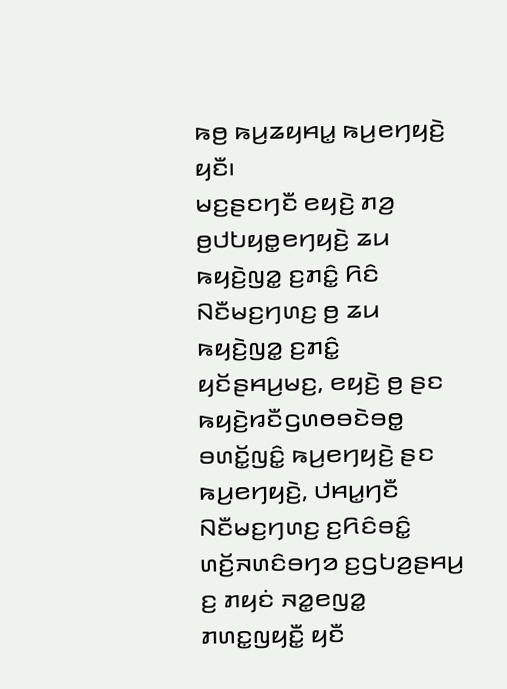ꤒꤥ꤬ ꤒꤣ꤬ꤘꤟꤌꤣ꤭ ꤒꤣ꤬ꤕꤚꤟꤢꤧ꤬ ꤟꤢꤪ꤯
ꤗꤢ꤬ꤔꤢꤚꤢꤪ ꤕꤟꤢꤧ꤬ ꤊꤤ꤬ ꤥ꤬ꤓꤝꤟꤥ꤭ꤕꤚꤟꤢꤧ꤬ ꤘꤣ ꤒꤟꤢꤧ꤬ꤜꤤ꤭ ꤢ꤬ꤊꤢꤨ꤭ ꤖꤢꤨ ꤡꤢꤪꤗꤢ꤬ꤚꤛꤢ꤬ ꤥ꤬ ꤘꤣ ꤒꤟꤢꤧ꤬ꤜꤤ꤭ ꤢ꤬ꤊꤢꤨ꤭ ꤟꤢꤩꤔꤌꤣ꤬ꤗꤢ꤬, ꤕꤟꤢꤧ꤬ ꤥ꤬ ꤔꤢ ꤒꤟꤢꤧ꤬ꤙꤢꤪꤞꤛꤥꤋꤢꤧꤋꤥ꤭ ꤋꤛꤢꤩ꤭ꤜꤢꤨ꤭ ꤒꤣ꤬ꤕꤚꤟꤢꤧ꤬ ꤔꤢ ꤒꤣ꤬ꤕꤚꤟꤢꤧ꤬, ꤓꤌꤣ꤭ꤚꤢꤪ ꤡꤢꤪꤗꤢ꤬ꤚꤛꤢ꤬ ꤢ꤬ꤖꤢꤨꤋꤢꤨ꤭ ꤛꤢꤩ꤬ꤏꤛꤢꤨꤋꤚꤤ ꤢ꤬ꤞꤝꤤ꤬ꤔꤌꤣ꤬ ꤢ꤬ ꤊꤟꤢꤦ ꤏꤤ꤭ꤕꤜꤤ꤭ ꤊꤛꤢ꤭ꤜꤟꤢꤪ꤭ ꤟꤢꤪ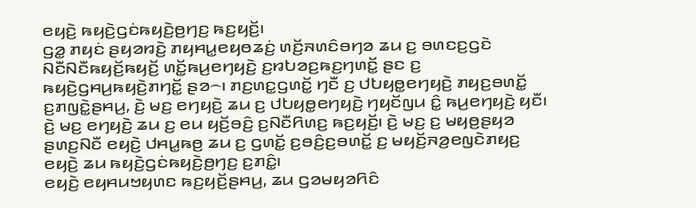ꤕꤟꤢꤧ꤬ ꤒꤟꤢꤧ꤬ꤞꤢꤦꤒꤟꤢꤧ꤬ꤥ꤬ꤚꤢ꤬ ꤒꤢ꤬ꤟꤢꤩ꤬꤯
ꤞꤤ꤭ ꤊꤟꤢꤦ ꤔꤟꤤꤙꤢꤧ꤬ ꤊꤟꤌꤣ꤭ꤕꤟꤥꤘꤢꤦ꤬ ꤛꤢꤩ꤬ꤏꤛꤢꤨꤋꤚꤤ ꤘꤣ ꤢ꤬ ꤋꤛꤢꤢ꤬ꤞꤢꤧ ꤡꤢꤪꤡꤢꤪꤒꤟꤢꤩ꤬ꤒꤟꤢꤩ꤬ ꤛꤢꤩ꤭ꤒꤣ꤬ꤕꤚꤟꤢꤧ꤬ ꤢ꤬ꤙꤝꤤꤢ꤬ꤒꤢ꤬ꤚꤛꤢꤩ꤭ ꤔꤢ ꤢ꤬ ꤒꤟꤢꤧ꤬ꤞꤌꤣ꤬ꤒꤟꤢꤧ꤬ꤊꤚꤢꤩ꤭ ꤔꤤ꤮꤯ ꤊꤢ꤬ꤛꤢ꤭ꤞꤛꤢꤩ꤭ ꤚꤢꤪ ꤢ꤬ ꤓꤝꤟꤥ꤭ꤕꤚꤟꤢꤧ꤬ ꤊꤟꤢ꤬ꤋꤛꤢꤩ꤭ ꤢ꤬ꤊꤜꤢꤧ꤭ꤔꤌꤣ꤬, ꤢꤧ꤬ ꤗꤢ꤬ ꤕꤚꤟꤢꤧ꤬ ꤘꤣ ꤢ꤬ ꤓꤝꤟꤥ꤭ꤕꤚꤟꤢꤧ꤬ ꤚꤟꤢꤩꤜꤣ ꤢꤨ꤭ ꤒꤣ꤬ꤕꤚꤟꤢꤧ꤬ ꤟꤢꤪ꤯ ꤢꤧ꤬ ꤗꤢ꤬ ꤕꤚꤟꤢꤧ꤬ ꤘꤣ ꤢ꤬ ꤕꤣ ꤟꤢꤩ꤬ꤋꤢꤨ꤬ ꤢ꤬ꤡꤢꤪꤖꤛꤢ꤬ ꤒꤢ꤬ꤟꤢꤩ꤬꤯ ꤢꤧ꤬ ꤗꤢ꤬ ꤢ꤬ ꤗꤟꤥ꤬ꤔꤟꤤ ꤔꤛꤢ꤬ꤡꤢꤪ ꤕꤟꤢꤧ꤬ ꤓꤌꤣ꤭ꤒꤥ꤬ ꤘꤣ ꤢ꤬ ꤞꤛꤢꤩ꤭ ꤢ꤬ꤋꤢꤨ꤬ꤢ꤬ꤋꤛꤢꤩ꤭ ꤢ꤬ ꤗꤟꤢꤩ꤬ꤏꤤ꤬ꤕꤜꤢꤧꤊꤟꤢ꤬ ꤕꤟꤢꤧ꤬ ꤘꤣ ꤒꤟꤢꤧ꤬ꤞꤢꤦꤒꤟꤢꤧ꤬ꤥ꤬ꤚꤢ꤬ ꤢ꤬ꤊꤢꤨ꤭꤯
ꤕꤟꤢꤧ꤬ ꤕꤟꤌꤣꤠꤟꤛꤢ ꤒꤢ꤬ꤟꤢꤩ꤬ꤔꤌꤣ꤬, ꤘꤣ ꤞꤤꤗꤟꤤꤖꤢꤨ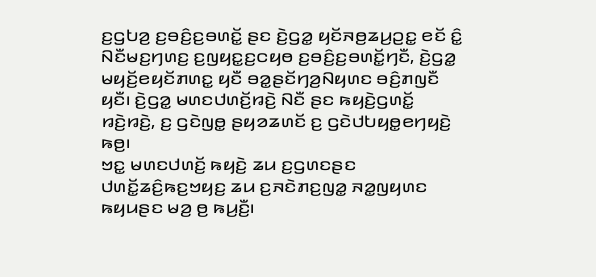ꤢ꤬ꤞꤝꤤ꤬ ꤢ꤬ꤋꤢꤨ꤬ꤢ꤬ꤋꤛꤢꤩ꤭ ꤔꤢ ꤢꤧ꤬ꤞꤤ꤭ ꤟꤢꤩꤏꤥ꤬ꤘꤣ꤬ꤑꤢ꤭ ꤕꤢꤩ ꤢꤨ꤭ ꤡꤢꤪꤗꤢ꤬ꤚꤛꤢ꤬ ꤢ꤬ꤜꤟꤢ꤭ꤢ꤬ꤍꤟꤥ ꤢ꤬ꤋꤢꤨ꤬ꤢ꤬ꤋꤛꤢꤩ꤭ꤚꤢꤪ, ꤢꤧ꤬ꤞꤤ꤭ ꤗꤟꤢꤩ꤬ꤕꤟꤢꤩꤊꤛꤢ꤭ ꤟꤢꤪ ꤋꤤ꤭ꤔꤢꤩꤚꤤ꤬ꤡꤟꤛꤢ ꤋꤢꤨ꤬ꤊꤜꤢꤪ ꤟꤢꤪ꤯ ꤢꤧ꤬ꤞꤤ꤭ ꤗꤛꤢꤓꤛꤢꤩ꤬ꤙꤢꤧ꤬ ꤡꤢꤪ ꤔꤢ ꤒꤟꤢꤧ꤬ꤞꤛꤢꤩ꤭ ꤙꤢꤧ꤬ꤙꤢꤧ꤬, ꤢ꤬ ꤞꤢꤧꤜꤥ꤭ ꤔꤟꤤꤘꤛꤢꤩ ꤢ꤬ ꤞꤢꤧꤓꤝꤟꤥ꤭ꤕꤚꤟꤢꤧ꤬ ꤒꤥ꤬꤯
ꤠꤢ꤭ ꤗꤛꤢꤓꤛꤢꤩ꤬ ꤒꤟꤢꤧ꤬ ꤘꤣ ꤢ꤬ꤞꤛꤢꤔꤢ ꤓꤛꤢꤩ꤭ꤘꤢꤨ꤬ꤒꤢ꤬ꤠꤟꤢ꤬ ꤘꤣ ꤢ꤬ꤏꤢꤧꤊꤢ꤬ꤜꤤ꤭ ꤏꤤ꤭ꤜꤟꤛꤢ ꤒꤟꤣꤔꤢ ꤗꤤ꤬ ꤥ꤬ ꤒꤣ꤬ꤢꤪ꤬꤯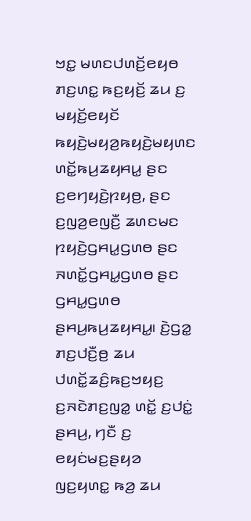ꤠꤢ꤭ ꤗꤛꤢꤓꤛꤢꤩ꤬ꤕꤟꤥ ꤊꤢ꤬ꤛꤢ꤭ ꤒꤢ꤬ꤟꤢꤩ꤬ ꤘꤣ ꤢ꤬ ꤗꤟꤢꤩ꤬ꤕꤟꤢꤩ ꤒꤟꤢꤧ꤬ꤗꤟꤤ꤬ꤒꤟꤢꤧ꤬ꤗꤟꤛꤢ ꤛꤢꤩ꤭ꤒꤣ꤬ꤘꤟꤌꤣ꤭ ꤔꤢ ꤢ꤬ꤕꤚꤟꤢꤧ꤬ꤐꤟꤥ꤬, ꤔꤢ ꤢ꤬ꤜꤤ꤬ꤕꤜꤢꤪ꤬ ꤘꤛꤢꤗꤢ ꤐꤟꤢꤧ꤬ꤞꤌꤣ꤭ꤞꤛꤥ ꤔꤢ ꤏꤛꤢꤩ꤭ꤞꤌꤣ꤭ꤞꤛꤥ ꤔꤢ ꤞꤌꤣ꤭ꤞꤛꤥ ꤔꤌꤣ꤬ꤒꤣ꤬ꤘꤟꤌꤣ꤭꤯ ꤢꤧ꤬ꤞꤤ꤭ ꤊꤢ꤬ꤓꤢꤪ꤬ꤥ꤬ ꤘꤣ ꤓꤛꤢꤩ꤭ꤘꤢꤨ꤬ꤒꤢ꤬ꤠꤟꤢ꤬ ꤢ꤬ꤏꤢꤧꤊꤢ꤬ꤜꤤ꤭ ꤛꤢꤩ꤭ ꤢ꤬ꤓꤢꤦ꤭ ꤔꤌꤣ꤬, ꤚꤢꤪ ꤢ꤬ ꤕꤟꤢꤦꤗꤢ꤬ꤔꤟꤤ ꤜꤢ꤬ꤟꤛꤢ꤭ ꤒꤤ꤬ ꤘꤣ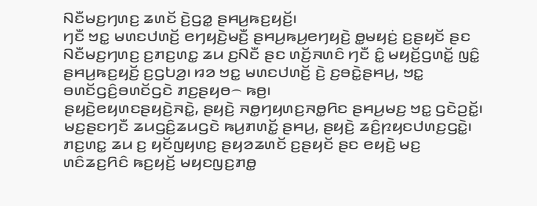ꤡꤢꤪꤗꤢ꤬ꤚꤛꤢ꤬ ꤘꤛꤢꤩ ꤢꤧ꤬ꤞꤤ꤭ ꤔꤌꤣ꤬ꤒꤢ꤬ꤟꤢꤩ꤬꤯
ꤚꤢꤪ ꤠꤢ꤭ ꤗꤛꤢꤓꤛꤢꤩ꤬ ꤕꤚꤟꤢꤧ꤬ꤗꤢꤪ꤬ ꤔꤌꤣ꤬ꤒꤣ꤬ꤕꤚꤟꤢꤧ꤬ ꤥ꤭ꤗꤟꤢꤦ꤬ ꤢ꤬ꤔꤟꤢꤩ ꤔꤢ ꤡꤢꤪꤗꤢ꤬ꤚꤛꤢ꤬ ꤢ꤬ꤊꤢ꤬ꤛꤢ꤭ ꤘꤣ ꤢ꤬ꤡꤢꤪ ꤔꤢ ꤛꤢꤩ꤬ꤏꤛꤢꤨ ꤚꤢꤪ ꤢꤨ꤭ ꤗꤟꤢꤩ꤬ꤞꤛꤢꤩ꤭ ꤜꤢꤨ꤭ ꤔꤌꤣ꤬ꤒꤢ꤬ꤟꤢꤩ꤬ ꤢ꤬ꤞꤝꤤ꤬꤯ ꤙꤤ ꤠꤢ꤭ ꤗꤛꤢꤓꤛꤢꤩ꤬ ꤢꤧ꤬ ꤢ꤬ꤋꤢꤧ꤭ꤔꤌꤣ꤬, ꤠꤢ꤭ ꤋꤛꤢꤩꤞꤢꤨ꤬ꤋꤛꤢꤩꤞꤢꤧ ꤊꤢ꤬ꤔꤟꤥ꤮ ꤒꤥ꤬꤯
ꤔꤟꤢꤧ꤬ꤕꤟꤛꤢꤔꤟꤢꤧ꤬ꤏꤢꤧ꤭, ꤔꤟꤢꤧ꤬ ꤏꤥ꤭ꤚꤟꤛꤢ꤬ꤏꤥ꤭ꤖꤢ ꤔꤌꤣ꤬ꤗꤢ꤬ ꤠꤢ꤭ ꤞꤢꤧꤑꤢꤩ꤭꤯ ꤗꤢ꤬ꤔꤢꤚꤢꤪ ꤘꤣꤞꤢꤨ꤬ꤘꤣꤞꤢꤧ ꤒꤣ꤬ꤊꤛꤢꤩ꤭ ꤔꤌꤣ꤬, ꤔꤟꤢꤧ꤬ ꤘꤢꤨ꤬ꤐꤟꤢꤓꤛꤢ꤬ꤞꤢꤧ꤭꤯ ꤊꤢ꤬ꤛꤢ꤭ ꤘꤣ ꤢ꤬ ꤟꤢꤩꤜꤟꤛꤢ꤬ ꤔꤟꤤꤘꤛꤢꤩ ꤢ꤬ꤔꤟꤢꤩ ꤔꤢ ꤕꤟꤢꤧ꤬ ꤗꤢ꤬ ꤛꤢꤨꤘꤢ꤬ꤖꤢꤨ ꤒꤢ꤬ꤟꤢꤩ꤬ ꤗꤟꤢꤜꤢ꤬ꤊꤥ꤭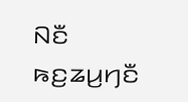ꤡꤢꤪ ꤒꤢ꤬ꤘꤣ꤬ꤚꤢꤪ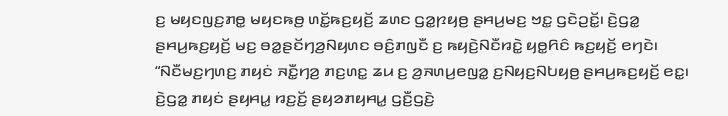ꤢ꤬ ꤗꤟꤢꤜꤢ꤬ꤊꤥ꤭ ꤗꤟꤢꤒꤥ꤬ ꤛꤢꤩ꤭ꤒꤢ꤬ꤟꤢꤩ꤬ ꤘꤛꤢ ꤞꤤ꤭ꤐꤟꤥ꤬ ꤔꤌꤣ꤬ꤗꤢ꤬ ꤠꤢ꤭ ꤞꤢꤧꤑꤢꤩ꤭꤯ ꤢꤧ꤬ꤞꤤ꤭ ꤔꤌꤣ꤬ꤒꤢ꤬ꤟꤢꤩ꤬ ꤗꤢ꤬ ꤋꤤ꤭ꤔꤢꤩꤚꤤ꤬ꤡꤟꤛꤢ ꤋꤢꤨ꤬ꤊꤜꤢꤪ ꤢ꤬ ꤒꤟꤢꤧ꤬ꤡꤢꤪꤙꤢꤧ꤭ ꤟꤥ꤭ꤖꤢꤨ ꤒꤢ꤬ꤟꤢꤩ꤬ ꤕꤚꤢꤧ꤯
“ꤡꤢꤪꤗꤢ꤬ꤚꤛꤢ꤬ ꤊꤟꤢꤦ ꤏꤢꤪ꤭ꤚꤤ꤬ ꤊꤢ꤬ꤛꤢ꤭ ꤘꤣ ꤢ꤬ ꤤ꤬ꤏꤛꤣ꤬ꤕꤜꤤ꤭ ꤢ꤬ꤡꤟꤢ꤬ꤡꤝꤟꤥ꤬ ꤔꤌꤣ꤬ꤒꤢ꤬ꤟꤢꤩ꤬ ꤕꤢ꤭꤯ ꤢꤧ꤬ꤞꤤ꤭ ꤊꤟꤢꤦ ꤔꤟꤌꤣ꤭ ꤙꤢ꤬ꤢꤩ꤬ ꤔꤟꤤꤊꤟꤌꤣ꤭ ꤞꤢꤪ꤬ꤞꤢꤧ꤬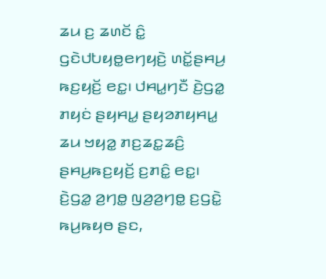ꤘꤣ ꤢ꤬ ꤘꤛꤢꤩ ꤢꤨ꤭ ꤞꤢꤧꤓꤝꤟꤥ꤭ꤕꤚꤟꤢꤧ꤬ ꤛꤢꤩ꤭ꤔꤌꤣ꤬ ꤒꤢ꤬ꤟꤢꤩ꤬ ꤕꤢ꤭꤯ ꤓꤌꤣ꤭ꤚꤢꤪ ꤢꤧ꤬ꤞꤤ꤭ ꤊꤟꤢꤦ ꤔꤟꤌꤣ꤭ ꤔꤟꤤꤊꤟꤌꤣ꤭ ꤘꤣ ꤠꤟꤤ꤭ ꤊꤢ꤬ꤘꤢ꤭ꤘꤢꤨ꤬ ꤔꤌꤣ꤬ꤒꤢ꤬ꤟꤢꤩ꤬ ꤢ꤬ꤊꤢꤨ꤭ ꤕꤢ꤭꤯
ꤢꤧ꤬ꤞꤤ꤭ ꤤ꤬ꤚꤥ꤭ ꤜꤤ꤬ꤤ꤬ꤚꤥ꤭ ꤢ꤬ꤞꤢꤧ꤭ ꤒꤣ꤬ꤒꤟꤥ ꤔꤢ,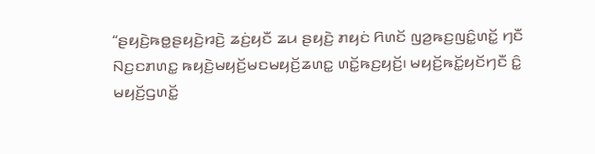“ꤔꤟꤢꤧ꤬ꤒꤥ꤭ꤔꤟꤢꤧ꤬ꤙꤢꤧ꤬ ꤘꤢꤦ꤬ꤟꤢꤪ ꤘꤣ ꤔꤟꤢꤧ꤬ ꤊꤟꤢꤦ ꤖꤛꤢꤩ ꤜꤤ꤬ꤒꤢ꤬ꤜꤢꤨ꤭ꤛꤢꤩ꤭ ꤚꤢꤪ ꤡꤢ꤬ꤢꤊꤛꤢ꤭ ꤒꤟꤢꤧ꤬ꤗꤟꤢꤩ꤬ꤗꤢꤗꤟꤢꤩ꤬ꤘꤛꤢ꤭ ꤛꤢꤩ꤭ꤒꤢ꤬ꤟꤢꤩ꤬꤯ ꤗꤟꤢꤩ꤬ꤒꤢꤩ꤭ꤟꤢꤩꤚꤢꤪ ꤢꤨ꤭ ꤗꤟꤢꤩ꤬ꤞꤛꤢꤩ꤭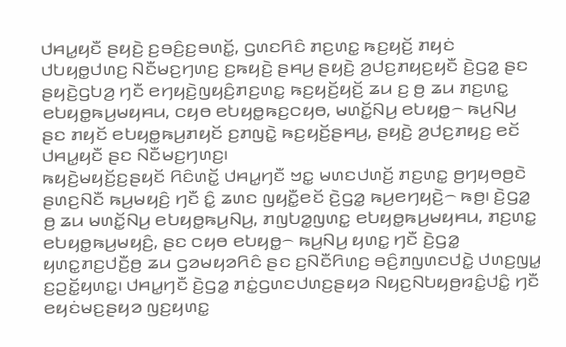ꤓꤌꤣ꤭ꤟꤢꤪ ꤔꤟꤢꤧ꤬ ꤢ꤬ꤋꤢꤨ꤬ꤢ꤬ꤋꤛꤢꤩ꤭, ꤞꤛꤢꤖꤢꤨ ꤊꤢ꤬ꤛꤢ꤭ ꤒꤢ꤬ꤟꤢꤩ꤬ ꤊꤟꤢꤦ ꤓꤝꤟꤥ꤭ꤓꤛꤢ꤬ ꤡꤢꤪꤗꤢ꤬ꤚꤛꤢ꤬ ꤢ꤬ꤒꤟꤢꤧ꤬ ꤔꤌꤣ꤬ ꤔꤟꤢꤧ꤬ ꤤ꤬ꤓꤢ꤬ꤊꤟꤢ꤬ꤟꤢꤪ ꤢꤧ꤬ꤞꤤ꤭ ꤔꤢ ꤔꤟꤢꤧ꤬ꤞꤝꤤ꤬ ꤚꤢꤪ ꤕꤚꤟꤢꤧ꤬ꤜꤟꤢꤨ꤬ꤊꤢ꤬ꤛꤢ꤭ ꤒꤢ꤬ꤟꤢꤩ꤬ꤟꤢꤩ꤬ ꤘꤣ ꤢ꤬ ꤥ꤬ ꤘꤣ ꤊꤢ꤬ꤛꤢ꤭ ꤕꤝꤟꤥ꤭ꤒꤣ꤬ꤗꤟꤌꤣ, ꤍꤟꤥ ꤕꤝꤟꤥ꤭ꤒꤢ꤬ꤍꤟꤥ, ꤗꤛꤢꤩ꤭ꤡꤣ꤬ ꤕꤝꤟꤥ꤭꤮ ꤒꤣ꤬ꤡꤣ꤬ ꤔꤢ ꤊꤟꤢꤩ ꤕꤝꤟꤥ꤭ꤒꤣ꤬ꤊꤟꤢꤩ ꤢ꤬ꤊꤜꤢꤧ꤭ ꤒꤢ꤬ꤟꤢꤩ꤬ꤔꤌꤣ꤬, ꤔꤟꤢꤧ꤬ ꤤ꤬ꤓꤢ꤬ꤊꤟꤢ꤬ ꤕꤢꤩ ꤓꤌꤣ꤭ꤟꤢꤪ ꤔꤢ ꤡꤢꤪꤗꤢ꤬ꤚꤛꤢ꤬꤯
ꤒꤟꤢꤧ꤬ꤗꤟꤢꤩ꤬ꤢ꤬ꤔꤟꤢꤩ ꤖꤢꤨꤛꤢꤩ꤭ ꤓꤌꤣ꤭ꤚꤢꤪ ꤠꤢ꤭ ꤗꤛꤢꤓꤛꤢꤩ꤬ ꤊꤢ꤬ꤛꤢ꤭ ꤥ꤬ꤚꤟꤥꤥ꤬ꤢꤧ ꤔꤛꤢ꤬ꤡꤢꤪ ꤒꤣ꤬ꤗꤟꤢꤨ꤬ ꤚꤢꤪ ꤢꤨ꤭ ꤘꤛꤢ ꤜꤟꤢꤪ꤭ꤕꤢꤩ ꤢꤧ꤬ꤞꤤ꤭ ꤒꤣ꤬ꤕꤚꤟꤢꤧ꤬꤮ ꤒꤥ꤬꤯ ꤢꤧ꤬ꤞꤤ꤭ ꤥ꤬ ꤘꤣ ꤗꤛꤢꤩ꤭ꤡꤣ꤬ ꤕꤝꤟꤥ꤭ꤒꤣ꤬ꤡꤣ꤬, ꤊꤜꤝꤤ꤭ꤜꤛꤢ꤭ ꤕꤝꤟꤥ꤭ꤒꤣ꤬ꤗꤟꤌꤣ, ꤊꤢ꤬ꤛꤢ꤭ ꤕꤝꤟꤥ꤭ꤒꤣ꤬ꤗꤟꤢꤨ꤬, ꤔꤢ ꤍꤟꤥ ꤕꤝꤟꤥ꤭꤮ ꤒꤣ꤬ꤡꤣ꤬ ꤟꤛꤢ꤭ ꤚꤢꤪ ꤢꤧ꤬ꤞꤤ꤭ ꤟꤛꤢ꤭ꤊꤢ꤬ꤓꤢꤪ꤬ꤥ꤬ ꤘꤣ ꤞꤤꤗꤟꤤꤖꤢꤨ ꤔꤢ ꤢ꤬ꤡꤢꤪꤖꤛꤢ꤬ ꤋꤢꤨ꤬ꤊꤜꤛꤢꤓꤢꤧ꤭ ꤓꤛꤢ꤬ꤜꤣ꤭ ꤢ꤬ꤑꤢꤩ꤭ꤟꤛꤢ꤭꤯ ꤓꤌꤣ꤭ꤚꤢꤪ ꤢꤧ꤬ꤞꤤ꤭ ꤊꤢꤦ꤭ꤞꤛꤢꤓꤛꤢ꤬ꤔꤟꤤ ꤡꤟꤢ꤬ꤡꤝꤟꤥ꤬ꤙꤢꤨ꤭ꤓꤢꤨ꤭ ꤚꤢꤪ ꤕꤟꤢꤦꤗꤢ꤬ꤔꤟꤤ ꤜꤢ꤬ꤟꤛꤢ꤭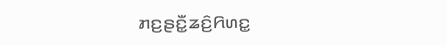ꤊꤢ꤬ꤔꤢꤪ꤭ꤘꤢꤨ꤬ꤖꤛꤢ꤭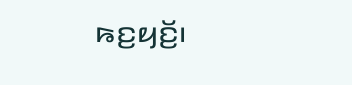ꤒꤢ꤬ꤟꤢꤩ꤬꤯